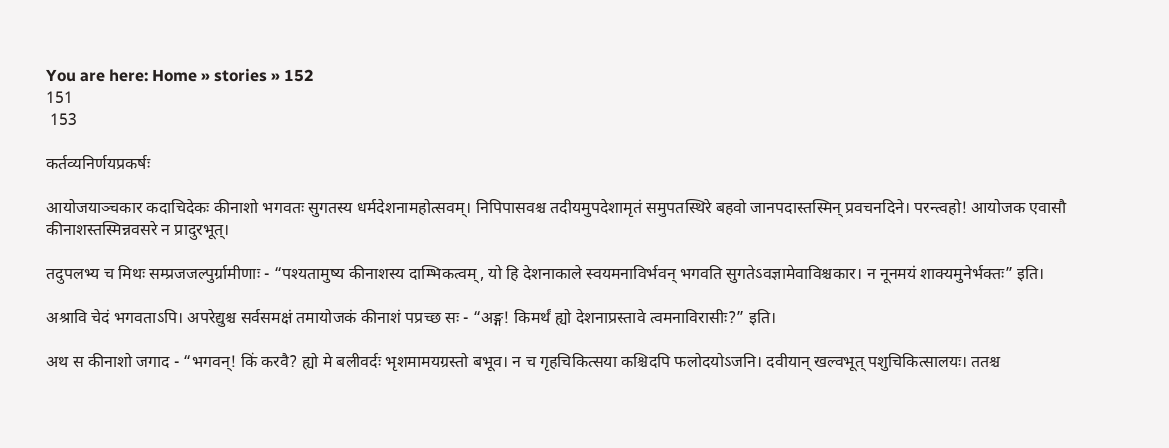You are here: Home » stories » 152
151
 153

कर्तव्यनिर्णयप्रकर्षः

आयोजयाञ्चकार कदाचिदेकः कीनाशो भगवतः सुगतस्य धर्मदेशनामहोत्सवम्। निपिपासवश्च तदीयमुपदेशामृतं समुपतस्थिरे बहवो जानपदास्तस्मिन् प्रवचनदिने। परन्त्वहो! आयोजक एवासौ कीनाशस्तस्मिन्नवसरे न प्रादुरभूत्।

तदुपलभ्य च मिथः सम्प्रजजल्पुर्ग्रामीणाः - “पश्यतामुष्य कीनाशस्य दाम्भिकत्वम्, यो हि देशनाकाले स्वयमनाविर्भवन् भगवति सुगतेऽवज्ञामेवाविश्चकार। न नूनमयं शाक्यमुनेर्भक्तः” इति।

अश्रावि चेदं भगवताऽपि। अपरेद्युश्च सर्वसमक्षं तमायोजकं कीनाशं पप्रच्छ सः - “अङ्ग! किमर्थं ह्यो देशनाप्रस्तावे त्वमनाविरासीः?” इति।

अथ स कीनाशो जगाद - “भगवन्! किं करवै? ह्यो मे बलीवर्दः भृशमामयग्रस्तो बभूव। न च गृहचिकित्सया कश्चिदपि फलोदयोऽजनि। दवीयान् खल्वभूत् पशुचिकित्सालयः। ततश्च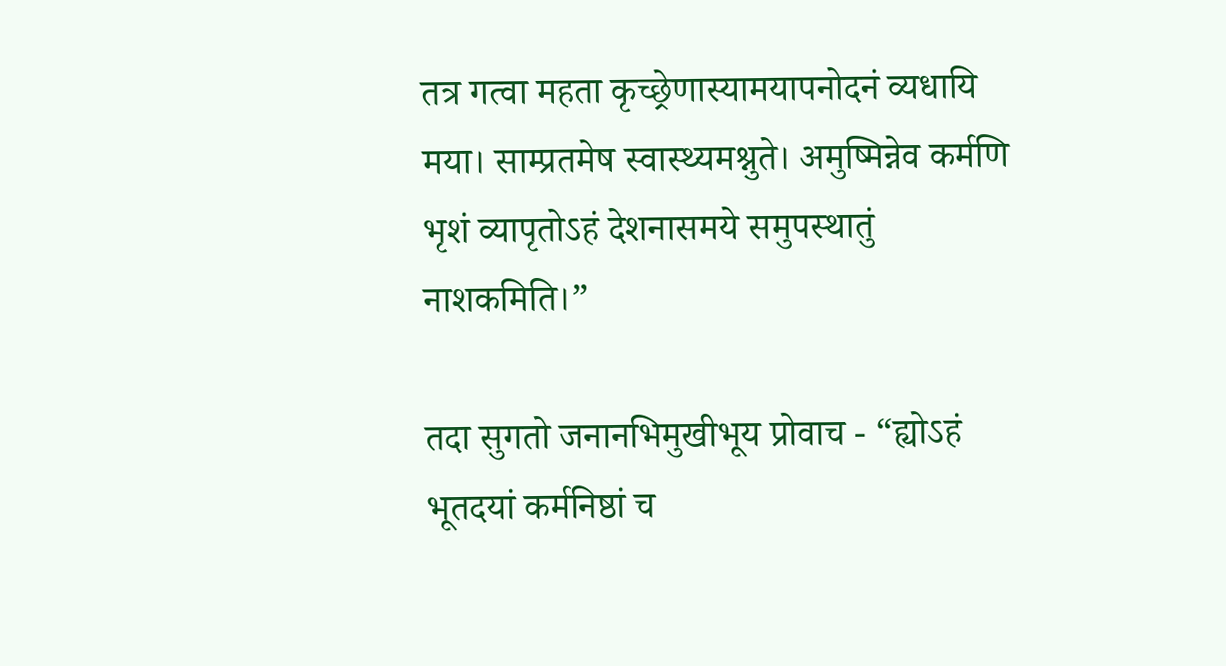तत्र गत्वा महता कृच्छ्रेणास्यामयापनोदनं व्यधायि मया। साम्प्रतमेष स्वास्थ्यमश्नुते। अमुष्मिन्नेव कर्मणि भृशं व्यापृतोऽहं देशनासमये समुपस्थातुं नाशकमिति।”

तदा सुगतो जनानभिमुखीभूय प्रोवाच - “ह्योऽहं भूतदयां कर्मनिष्ठां च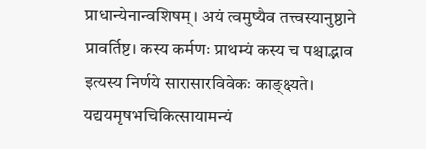प्राधान्येनान्वशिषम्। अयं त्वमुष्यैव तत्त्वस्यानुष्ठाने प्रावर्तिष्ट। कस्य कर्मणः प्राथम्यं कस्य च पश्चाद्भाव इत्यस्य निर्णये सारासारविवेकः काङ्क्ष्यते। यद्ययमृषभचिकित्सायामन्यं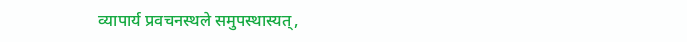व्यापार्य प्रवचनस्थले समुपस्थास्यत्,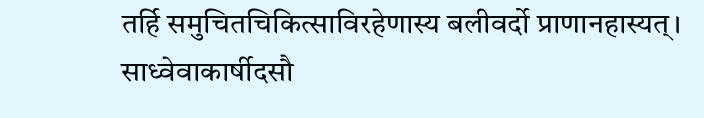तर्हि समुचितचिकित्साविरहेणास्य बलीवर्दो प्राणानहास्यत्। साध्वेवाकार्षीदसौ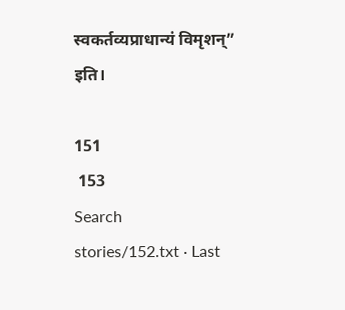स्वकर्तव्यप्राधान्यं विमृशन्” इति।

151
 153
Search
stories/152.txt · Last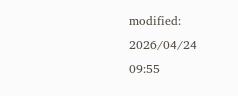modified: 2026/04/24 09:55